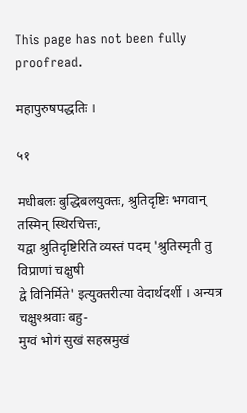This page has not been fully proofread.

महापुरुषपद्धतिः ।

५१

मधीबलः बुद्धिबलयुक्तः, श्रुतिदृष्टिः भगवान् तस्मिन् स्थिरचित्तः,
यद्वा श्रुतिदृष्टिरिति व्यस्तं पदम् 'श्रुतिस्मृती तु विप्राणां चक्षुषी
द्वे विनिर्मिते' इत्युक्तरीत्या वेदार्थदर्शी । अन्यत्र चक्षुश्श्रवाः बहु-
मुग्वं भोगं सुखं सहस्रमुखं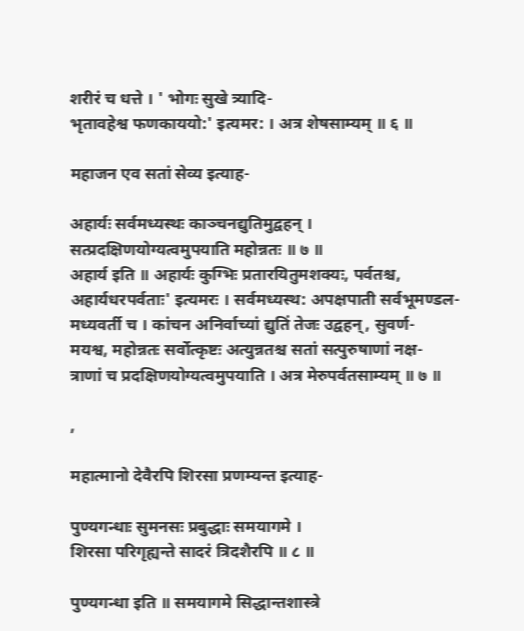शरीरं च धत्ते । ' भोगः सुखे त्र्यादि-
भृतावहेश्व फणकाययो:' इत्यमर: । अत्र शेषसाम्यम् ॥ ६ ॥

महाजन एव सतां सेव्य इत्याह-

अहार्यः सर्वमध्यस्थः काञ्चनद्युतिमुद्वहन् ।
सत्प्रदक्षिणयोग्यत्वमुपयाति महोन्नतः ॥ ७ ॥
अहार्य इति ॥ अहार्यः कुग्भिः प्रतारयितुमशक्यः, पर्वतश्च,
अहार्यधरपर्वताः' इत्यमरः । सर्वमध्यस्थ: अपक्षपाती सर्वभूमण्डल-
मध्यवर्ती च । कांचन अनिर्वाच्यां द्युतिं तेजः उद्वहन्, सुवर्ण-
मयश्व, महोन्नतः सर्वोत्कृष्टः अत्युन्नतश्च सतां सत्पुरुषाणां नक्ष-
त्राणां च प्रदक्षिणयोग्यत्वमुपयाति । अत्र मेरुपर्वतसाम्यम् ॥ ७ ॥

,

महात्मानो देवैरपि शिरसा प्रणम्यन्त इत्याह-

पुण्यगन्धाः सुमनसः प्रबुद्धाः समयागमे ।
शिरसा परिगृह्यन्ते सादरं त्रिदशैरपि ॥ ८ ॥

पुण्यगन्धा इति ॥ समयागमे सिद्धान्तशास्त्रे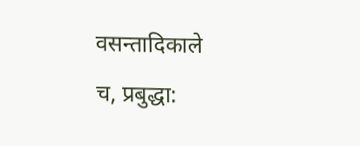वसन्तादिकाले
च, प्रबुद्धा: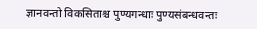ज्ञानवन्तो विकसिताश्च पुण्यगन्धाः पुण्यसंबन्धवन्तः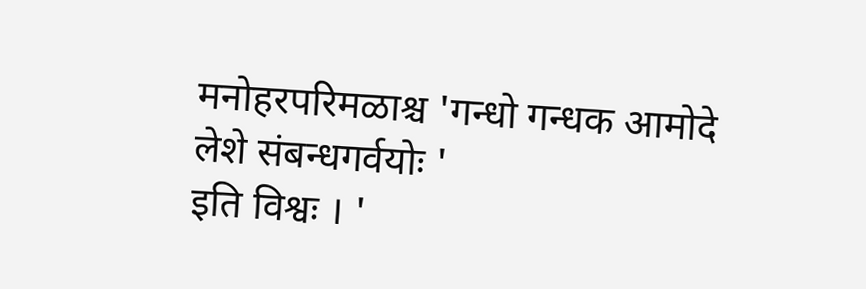मनोहरपरिमळाश्च 'गन्धो गन्धक आमोदे लेशे संबन्धगर्वयोः '
इति विश्वः । '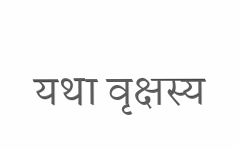यथा वृक्षस्य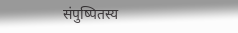संपुष्पितस्य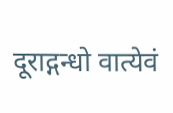दूराद्गन्धो वात्येवं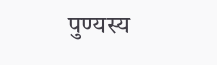पुण्यस्य